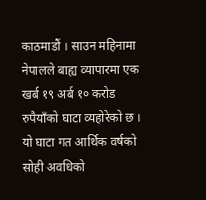काठमाडौं । साउन महिनामा नेपालले बाह्य व्यापारमा एक खर्ब १९ अर्ब १० करोड रुपैयाँको घाटा व्यहोरेको छ । यो घाटा गत आर्थिक वर्षको सोही अवधिको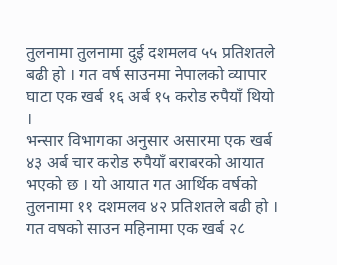तुलनामा तुलनामा दुई दशमलव ५५ प्रतिशतले बढी हो । गत वर्ष साउनमा नेपालको व्यापार घाटा एक खर्ब १६ अर्ब १५ करोड रुपैयाँ थियो ।
भन्सार विभागका अनुसार असारमा एक खर्ब ४३ अर्ब चार करोड रुपैयाँ बराबरको आयात भएको छ । यो आयात गत आर्थिक वर्षको तुलनामा ११ दशमलव ४२ प्रतिशतले बढी हो । गत वषको साउन महिनामा एक खर्ब २८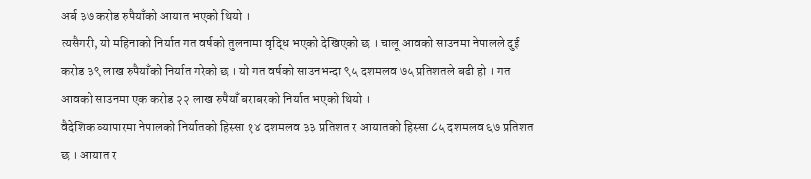अर्ब ३७ करोड रुपैयाँको आयात भएको थियो ।
त्यसैगरी, यो महिनाको निर्यात गत वर्षको तुलनामा वृद्धि भएको देखिएको छ । चालू आवको साउनमा नेपालले दुई करोड ३९ लाख रुपैयाँको निर्यात गरेको छ । यो गत वर्षको साउनभन्दा ९५ दशमलव ७५ प्रतिशतले बढी हो । गत आवको साउनमा एक करोड २२ लाख रुपैयाँ बराबरको निर्यात भएको थियो ।
वैदेशिक व्यापारमा नेपालको निर्यातको हिस्सा १४ दशमलव ३३ प्रतिशत र आयातको हिस्सा ८५ दशमलव ६७ प्रतिशत छ । आयात र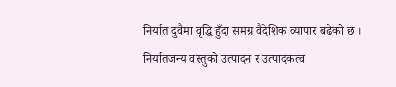निर्यात दुवैमा वृद्धि हुँदा समग्र वैदेशिक व्यापार बढेको छ ।
निर्यातजन्य वस्तुको उत्पादन र उत्पादकत्व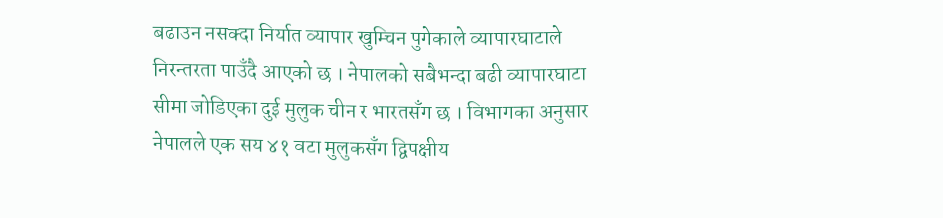बढाउन नसक्दा निर्यात व्यापार खुम्चिन पुगेकाले व्यापारघाटाले निरन्तरता पाउँदै आएको छ । नेपालको सबैभन्दा बढी व्यापारघाटा सीमा जोडिएका दुई मुलुक चीन र भारतसँग छ । विभागका अनुसार नेपालले एक सय ४१ वटा मुलुकसँग द्विपक्षीय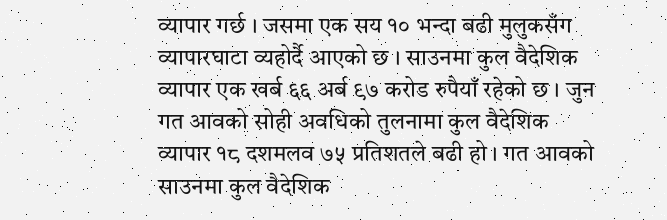व्यापार गर्छ । जसमा एक सय १० भन्दा बढी मुलुकसँग व्यापारघाटा व्यहोर्दै आएको छ । साउनमा कुल वैदेशिक व्यापार एक खर्ब ६६ अर्ब ९७ करोड रुपैयाँ रहेको छ । जुन गत आवको सोही अवधिको तुलनामा कुल वैदेशिक व्यापार १८ दशमलव ७५ प्रतिशतले बढी हो । गत आवको साउनमा कुल वैदेशिक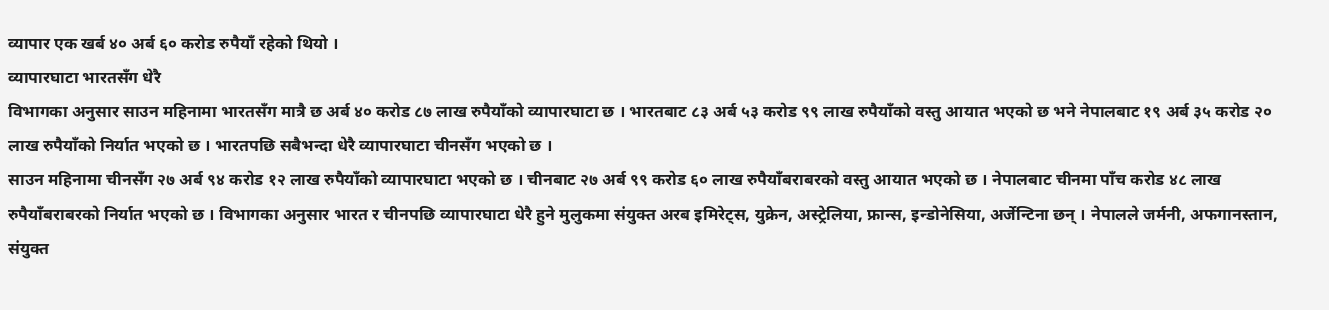व्यापार एक खर्ब ४० अर्ब ६० करोड रुपैयाँ रहेको थियो ।
व्यापारघाटा भारतसँग धेरै
विभागका अनुसार साउन महिनामा भारतसँग मात्रै छ अर्ब ४० करोड ८७ लाख रुपैयाँको व्यापारघाटा छ । भारतबाट ८३ अर्ब ५३ करोड ९९ लाख रुपैयाँको वस्तु आयात भएको छ भने नेपालबाट १९ अर्ब ३५ करोड २० लाख रुपैयाँको निर्यात भएको छ । भारतपछि सबैभन्दा धेरै व्यापारघाटा चीनसँग भएको छ ।
साउन महिनामा चीनसँग २७ अर्ब ९४ करोड १२ लाख रुपैयाँको व्यापारघाटा भएको छ । चीनबाट २७ अर्ब ९९ करोड ६० लाख रुपैयाँबराबरको वस्तु आयात भएको छ । नेपालबाट चीनमा पाँच करोड ४८ लाख रुपैयाँबराबरको निर्यात भएको छ । विभागका अनुसार भारत र चीनपछि व्यापारघाटा धेरै हुने मुलुकमा संयुक्त अरब इमिरेट्स, युक्रेन, अस्ट्रेलिया, फ्रान्स, इन्डोनेसिया, अर्जेन्टिना छन् । नेपालले जर्मनी, अफगानस्तान, संयुक्त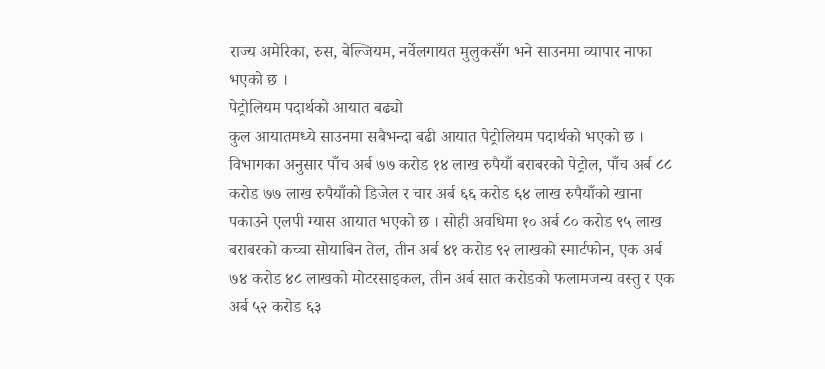राज्य अमेरिका, रुस, बेल्जियम, नर्वेलगायत मुलुकसँग भने साउनमा व्यापार नाफा भएको छ ।
पेट्रोलियम पदार्थको आयात बढ्यो
कुल आयातमध्ये साउनमा सबैभन्दा बढी आयात पेट्रोलियम पदार्थको भएको छ । विभागका अनुसार पाँच अर्ब ७७ करोड १४ लाख रुपैयाँ बराबरको पेट्रोल, पाँच अर्ब ८८ करोड ७७ लाख रुपैयाँको डिजेल र चार अर्ब ६६ करोड ६४ लाख रुपैयाँको खाना पकाउने एलपी ग्यास आयात भएको छ । सोही अवधिमा १० अर्ब ८० करोड ९५ लाख बराबरको कच्चा सोयाबिन तेल, तीन अर्ब ४१ करोड ९२ लाखको स्मार्टफोन, एक अर्ब ७४ करोड ४८ लाखको मोटरसाइकल, तीन अर्ब सात करोडको फलामजन्य वस्तु र एक अर्ब ५२ करोड ६३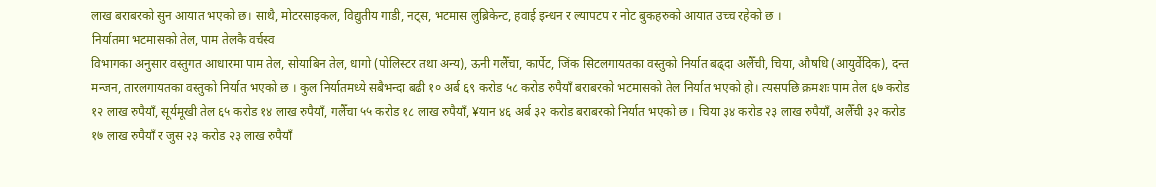लाख बराबरको सुन आयात भएको छ। साथै, मोटरसाइकल, विद्युतीय गाडी, नट्स, भटमास लुब्रिकेन्ट, हवाई इन्धन र ल्यापटप र नोट बुकहरुको आयात उच्च रहेको छ ।
निर्यातमा भटमासको तेल, पाम तेलकै वर्चस्व
विभागका अनुसार वस्तुगत आधारमा पाम तेल, सोयाबिन तेल, धागो (पोलिस्टर तथा अन्य), ऊनी गलैँचा, कार्पेट, जिंक सिटलगायतका वस्तुको निर्यात बढ्दा अलैँची, चिया, औषधि (आयुर्वेदिक), दन्त मन्जन, तारलगायतका वस्तुको निर्यात भएको छ । कुल निर्यातमध्ये सबैभन्दा बढी १० अर्ब ६९ करोड ५८ करोड रुपैयाँ बराबरको भटमासको तेल निर्यात भएको हो। त्यसपछि क्रमशः पाम तेल ६७ करोड १२ लाख रुपैयाँ, सूर्यमूखी तेल ६५ करोड १४ लाख रुपैयाँ, गलैँचा ५५ करोड १८ लाख रुपैयाँ, ¥यान ४६ अर्ब ३२ करोड बराबरको निर्यात भएको छ । चिया ३४ करोड २३ लाख रुपैयाँ, अलैँची ३२ करोड १७ लाख रुपैयाँ र जुस २३ करोड २३ लाख रुपैयाँ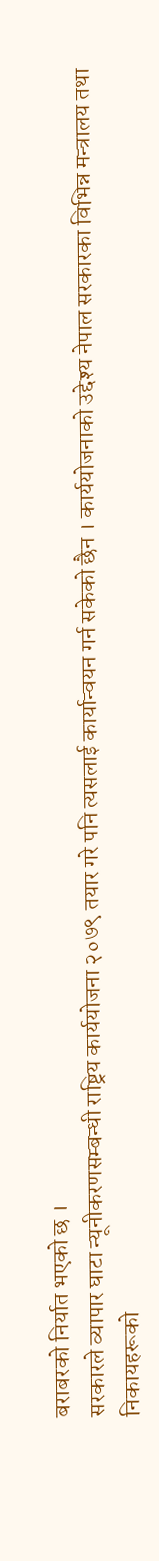बराबरको निर्यात भएको छ ।
सरकारले व्यापार घाटा न्यूनीकरणसम्बन्धी राष्ट्रिय कार्ययोजना २०७९ तयार गरे पनि त्यसलाई कार्यान्वयन गर्न सकेको छैन । कार्ययोजनाको उद्देश्य नेपाल सरकारका विभिन्न मन्त्रालय तथा निकायहरूको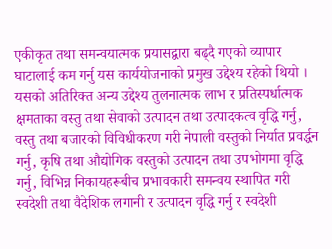एकीकृत तथा समन्वयात्मक प्रयासद्वारा बढ्दै गएको व्यापार घाटालाई कम गर्नु यस कार्ययोजनाको प्रमुख उद्देश्य रहेको थियो । यसको अतिरिक्त अन्य उद्देश्य तुलनात्मक लाभ र प्रतिस्पर्धात्मक क्षमताका वस्तु तथा सेवाको उत्पादन तथा उत्पादकत्व वृद्धि गर्नु, वस्तु तथा बजारको विविधीकरण गरी नेपाली वस्तुको निर्यात प्रवर्द्धन गर्नु, कृषि तथा औद्योगिक वस्तुको उत्पादन तथा उपभोगमा वृद्धि गर्नु, विभिन्न निकायहरूबीच प्रभावकारी समन्वय स्थापित गरी स्वदेशी तथा वैदेशिक लगानी र उत्पादन वृद्धि गर्नु र स्वदेशी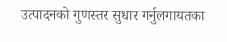उत्पादनको गुणस्तर सुधार गर्नुलगायतका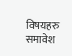विषयहरु समावेश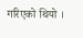गरिएको थियो ।